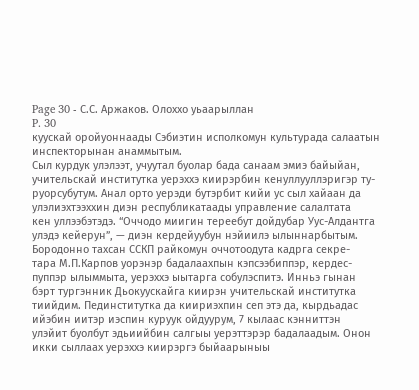Page 30 - С.С. Аржаков. Олоххо уьаарыллан
P. 30
куускай оройуоннаады Сэбиэтин исполкомун культурада салаатын
инспекторынан анаммытым.
Сыл курдук улэлээт, учуутал буолар бада санаам эмиэ байыйан,
учительскай институтка уерэххэ киирэрбин кенуллууллэригэр ту-
руорсубутум. Анал орто уерэди бутэрбит кийи ус сыл хайаан да
улэлиэхтээххин диэн республикатаады управление салалтата
кен уллээбэтэдэ. “Оччодо миигин тереебут дойдубар Уус-Алдантга
улэдэ кейерун”, — диэн кердейуубун нэйиилэ ылыннарбытым.
Бородонно тахсан ССКП райкомун оччотоодута кадрга секре-
тара М.П.Карпов уорэнэр бадалаахпын кэпсээбиппэр, кердес-
пуппэр ылыммыта, уерэххэ ыытарга собулэспитэ. Инньэ гынан
бэрт тургэнник Дьокуускайга киирэн учительскай институтка
тиийдим. Пединститутка да киириэхпин сеп этэ да, кырдьадас
ийэбин иитэр иэспин куруук ойдуурум, 7 кылаас кэнниттэн
улэйит буолбут эдьиийбин салгыы уерэттэрэр бадалаадым. Онон
икки сыллаах уерэххэ киирэргэ быйаарыныы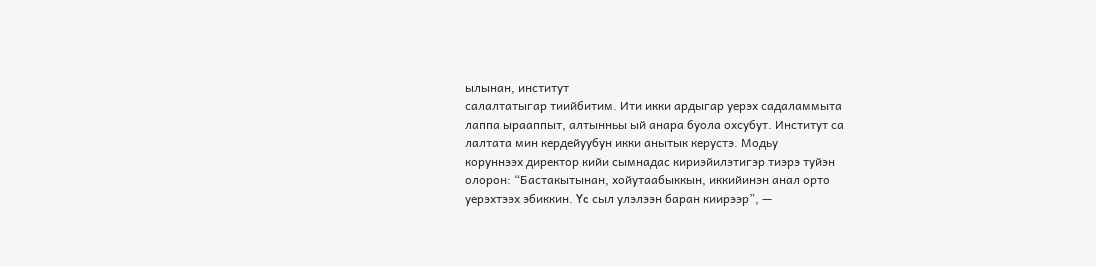ылынан, институт
салалтатыгар тиийбитим. Ити икки ардыгар уерэх садаламмыта
лаппа ырааппыт, алтынньы ый анара буола охсубут. Институт са
лалтата мин кердейуубун икки анытык керустэ. Модьу
коруннээх директор кийи сымнадас кириэйилэтигэр тиэрэ туйэн
олорон: “Бастакытынан, хойутаабыккын, иккийинэн анал орто
уерэхтээх эбиккин. Yc сыл улэлээн баран киирээр”, —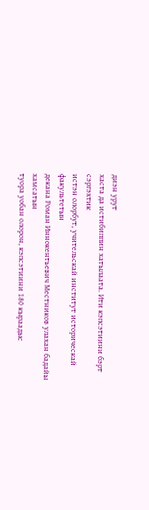диэн урут
хаста да истибиппин хатылаата. Ити кэпсэтиини бэрт сэргэхтик
истэн олорбут, учительскай институт историческай факультетын
декана Роман Иннокентьевич Местников улахан бадайы хамсатын
туора уобан олорон, кэпсэтиини 180 кыраадыс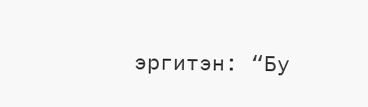эргитэн: “Бу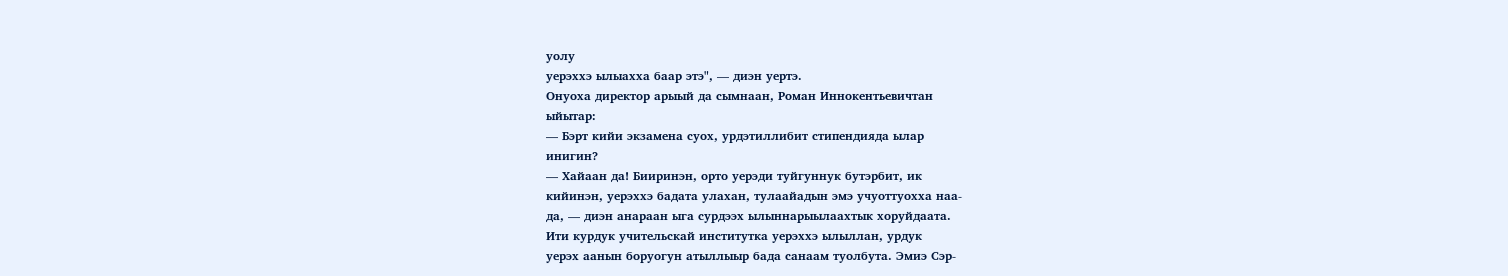уолу
уерэххэ ылыахха баар этэ", — диэн уертэ.
Онуоха директор арыый да сымнаан, Роман Иннокентьевичтан
ыйытар:
— Бэрт кийи экзамена суох, урдэтиллибит стипендияда ылар
инигин?
— Хайаан да! Бииринэн, орто уерэди туйгуннук бутэрбит, ик
кийинэн, уерэххэ бадата улахан, тулаайадын эмэ учуоттуохха наа-
да, — диэн анараан ыга сурдээх ылыннарыылаахтык хоруйдаата.
Ити курдук учительскай институтка уерэххэ ылыллан, урдук
уерэх аанын боруогун атыллыыр бада санаам туолбута. Эмиэ Сэр-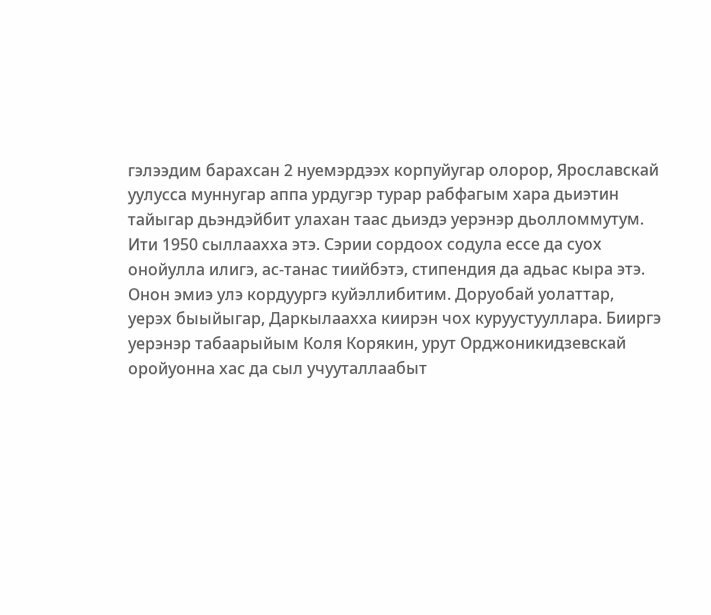гэлээдим барахсан 2 нуемэрдээх корпуйугар олорор, Ярославскай
уулусса муннугар аппа урдугэр турар рабфагым хара дьиэтин
тайыгар дьэндэйбит улахан таас дьиэдэ уерэнэр дьолломмутум.
Ити 1950 сыллаахха этэ. Сэрии сордоох содула ессе да суох
онойулла илигэ, ас-танас тиийбэтэ, стипендия да адьас кыра этэ.
Онон эмиэ улэ кордуургэ куйэллибитим. Доруобай уолаттар,
уерэх быыйыгар, Даркылаахха киирэн чох куруустууллара. Бииргэ
уерэнэр табаарыйым Коля Корякин, урут Орджоникидзевскай
оройуонна хас да сыл учууталлаабыт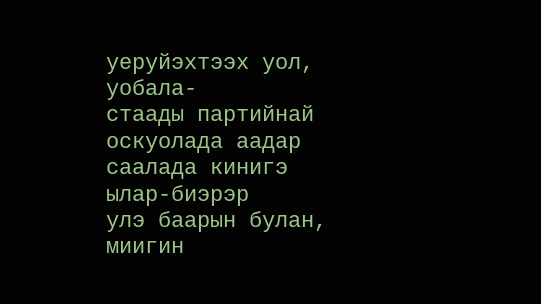уеруйэхтээх уол, уобала-
стаады партийнай оскуолада аадар саалада кинигэ ылар-биэрэр
улэ баарын булан, миигин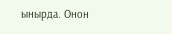ынырда. Онон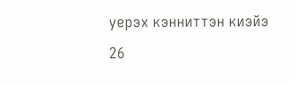уерэх кэнниттэн киэйэ
26